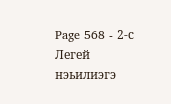Page 568 - 2-с Легей нэьилиэгэ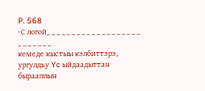P. 568
-С логой_ _ _ _ _ _ _ _ _ _ _ _ _ _ _ _ _ _ _ _ _ _ _ _ _ _
кемеде кыстыы кэлбиттэрэ, ургулдьу Yc ыйдаадыттан бырааппын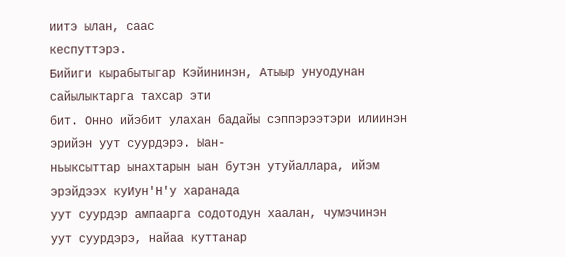иитэ ылан, саас
кеспуттэрэ.
Бийиги кырабытыгар Кэйининэн, Атыыр унуодунан сайылыктарга тахсар эти
бит. Онно ийэбит улахан бадайы сэппэрээтэри илиинэн эрийэн уут суурдэрэ. Ыан-
ньыксыттар ынахтарын ыан бутэн утуйаллара, ийэм эрэйдээх куИун'Н'у харанада
уут суурдэр ампаарга содотодун хаалан, чумэчинэн уут суурдэрэ, найаа куттанар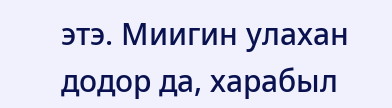этэ. Миигин улахан додор да, харабыл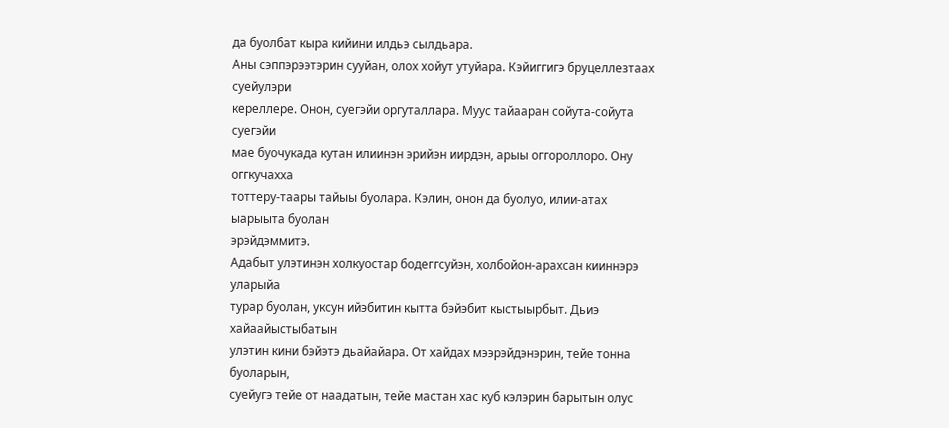да буолбат кыра кийини илдьэ сылдьара.
Аны сэппэрээтэрин сууйан, олох хойут утуйара. Кэйиггигэ бруцеллезтаах суейулэри
кереллере. Онон, суегэйи оргуталлара. Муус тайааран сойута-сойута суегэйи
мае буочукада кутан илиинэн эрийэн иирдэн, арыы оггороллоро. Ону оггкучахха
тоттеру-таары тайыы буолара. Кэлин, онон да буолуо, илии-атах ыарыыта буолан
эрэйдэммитэ.
Адабыт улэтинэн холкуостар бодеггсуйэн, холбойон-арахсан кииннэрэ уларыйа
турар буолан, уксун ийэбитин кытта бэйэбит кыстыырбыт. Дьиэ хайаайыстыбатын
улэтин кини бэйэтэ дьайайара. От хайдах мээрэйдэнэрин, тейе тонна буоларын,
суейугэ тейе от наадатын, тейе мастан хас куб кэлэрин барытын олус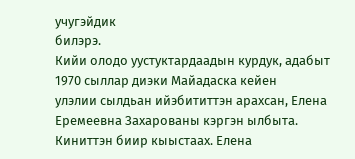учугэйдик
билэрэ.
Кийи олодо уустуктардаадын курдук, адабыт 1970 сыллар диэки Майадаска кейен
улэлии сылдьан ийэбититтэн арахсан, Елена Еремеевна Захарованы кэргэн ылбыта.
Киниттэн биир кыыстаах. Елена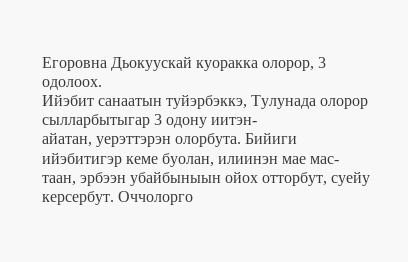Егоровна Дьокуускай куоракка олорор, 3 одолоох.
Ийэбит санаатын туйэрбэккэ, Тулунада олорор сылларбытыгар 3 одону иитэн-
айатан, уерэттэрэн олорбута. Бийиги ийэбитигэр кеме буолан, илиинэн мае мас-
таан, эрбээн убайбыныын ойох отторбут, суейу керсербут. Оччолорго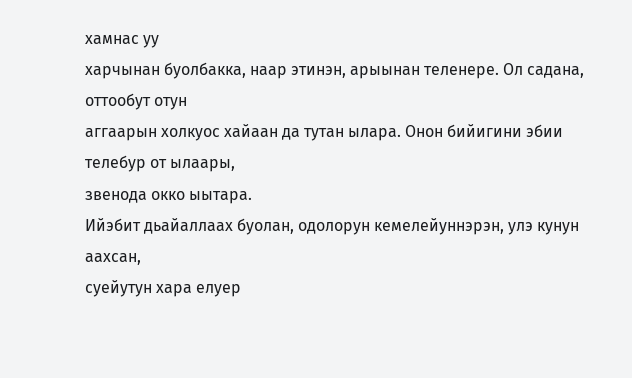хамнас уу
харчынан буолбакка, наар этинэн, арыынан теленере. Ол садана, оттообут отун
аггаарын холкуос хайаан да тутан ылара. Онон бийигини эбии телебур от ылаары,
звенода окко ыытара.
Ийэбит дьайаллаах буолан, одолорун кемелейуннэрэн, улэ кунун аахсан,
суейутун хара елуер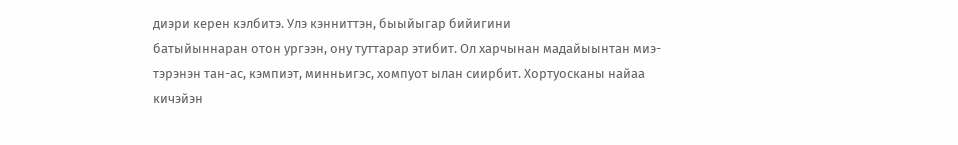диэри керен кэлбитэ. Улэ кэнниттэн, быыйыгар бийигини
батыйыннаран отон ургээн, ону туттарар этибит. Ол харчынан мадайыынтан миэ-
тэрэнэн тан-ас, кэмпиэт, минньигэс, хомпуот ылан сиирбит. Хортуосканы найаа
кичэйэн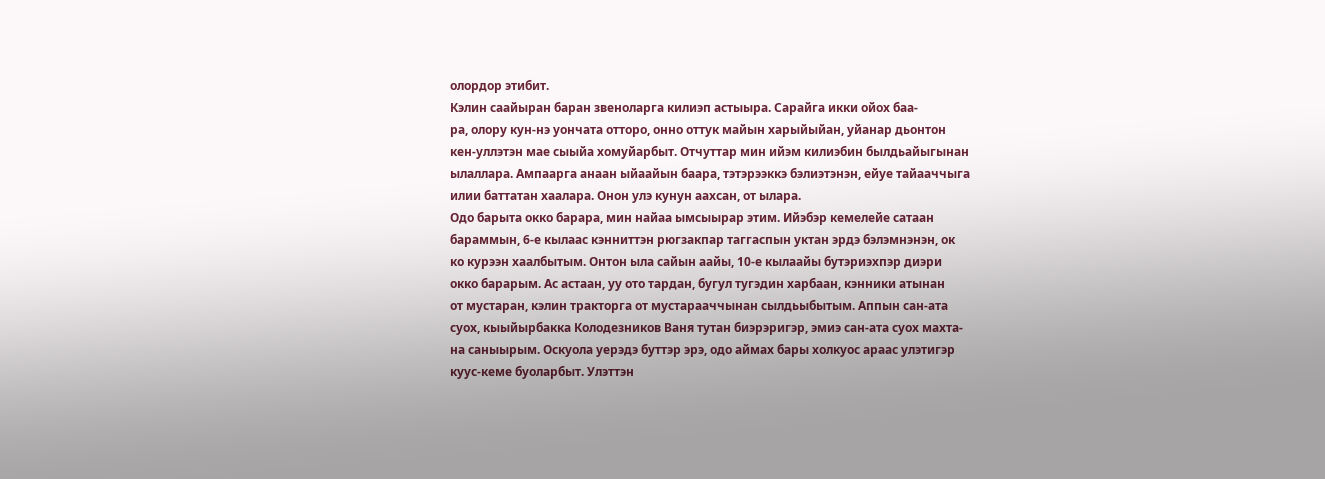олордор этибит.
Кэлин саайыран баран звеноларга килиэп астыыра. Сарайга икки ойох баа-
ра, олору кун-нэ уончата отторо, онно оттук майын харыйыйан, уйанар дьонтон
кен-уллэтэн мае сыыйа хомуйарбыт. Отчуттар мин ийэм килиэбин былдьайыгынан
ылаллара. Ампаарга анаан ыйаайын баара, тэтэрээккэ бэлиэтэнэн, ейуе тайааччыга
илии баттатан хаалара. Онон улэ кунун аахсан, от ылара.
Одо барыта окко барара, мин найаа ымсыырар этим. Ийэбэр кемелейе сатаан
бараммын, 6-е кылаас кэнниттэн рюгзакпар таггаспын уктан эрдэ бэлэмнэнэн, ок
ко курээн хаалбытым. Онтон ыла сайын аайы, 10-е кылаайы бутэриэхпэр диэри
окко барарым. Ас астаан, уу ото тардан, бугул тугэдин харбаан, кэнники атынан
от мустаран, кэлин тракторга от мустарааччынан сылдьыбытым. Аппын сан-ата
суох, кыыйырбакка Колодезников Ваня тутан биэрэригэр, эмиэ сан-ата суох махта-
на саныырым. Оскуола уерэдэ буттэр эрэ, одо аймах бары холкуос араас улэтигэр
куус-кеме буоларбыт. Улэттэн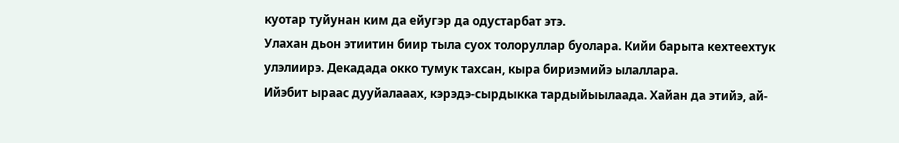куотар туйунан ким да ейугэр да одустарбат этэ.
Улахан дьон этиитин биир тыла суох толоруллар буолара. Кийи барыта кехтеехтук
улэлиирэ. Декадада окко тумук тахсан, кыра бириэмийэ ылаллара.
Ийэбит ыраас дууйалааах, кэрэдэ-сырдыкка тардыйыылаада. Хайан да этийэ, ай-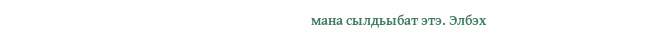мана сылдьыбат этэ. Элбэх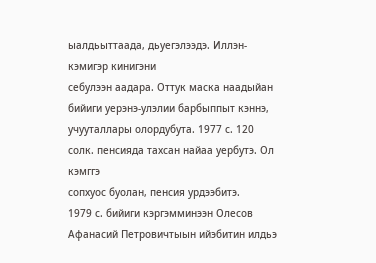ыалдьыттаада, дьуегэлээдэ. Иллэн- кэмигэр кинигэни
себулээн аадара. Оттук маска наадыйан бийиги уерэнэ-улэлии барбыппыт кэннэ,
учууталлары олордубута. 1977 с. 120 солк. пенсияда тахсан найаа уербутэ. Ол кэмггэ
сопхуос буолан, пенсия урдээбитэ.
1979 с. бийиги кэргэмминээн Олесов Афанасий Петровичтыын ийэбитин илдьэ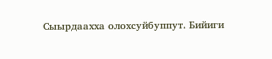Сыырдаахха олохсуйбуппут. Бийиги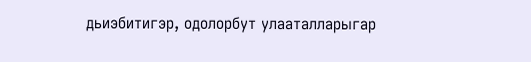дьиэбитигэр, одолорбут улааталларыгар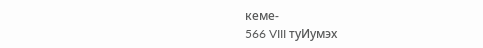кеме-
566 VIII туИумэх